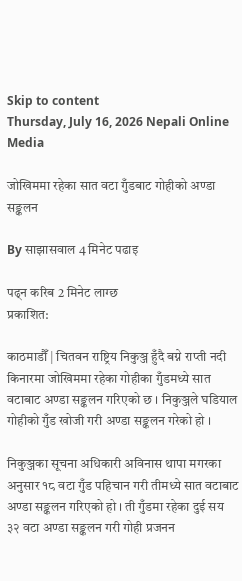Skip to content
Thursday, July 16, 2026 Nepali Online Media

जोखिममा रहेका सात वटा गुँडबाट गोहीको अण्डा सङ्कलन

By साझासवाल 4 मिनेट पढाइ

पढ्न करिब 2 मिनेट लाग्छ
प्रकाशित:

काठमाडौँ | चितवन राष्ट्रिय निकुञ्ज हुँदै बग्ने राप्ती नदी किनारमा जोखिममा रहेका गोहीका गुँडमध्ये सात वटाबाट अण्डा सङ्कलन गरिएको छ । निकुञ्जले घडियाल गोहीको गुँड खोजी गरी अण्डा सङ्कलन गरेको हो ।

निकुञ्जका सूचना अधिकारी अविनास थापा मगरका अनुसार १८ वटा गुँड पहिचान गरी तीमध्ये सात वटाबाट अण्डा सङ्कलन गरिएको हो । ती गुँडमा रहेका दुई सय ३२ वटा अण्डा सङ्कलन गरी गोही प्रजनन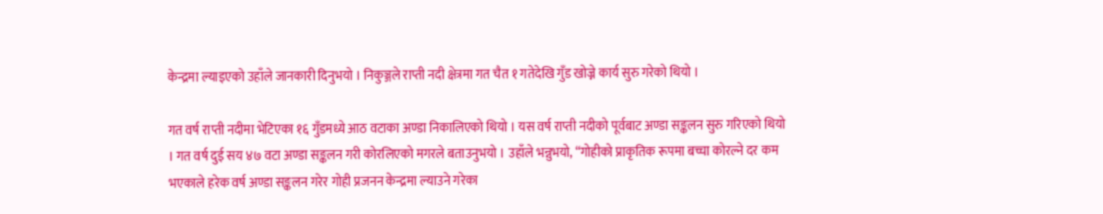केन्द्रमा ल्याइएको उहाँले जानकारी दिनुभयो । निकुञ्जले राप्ती नदी क्षेत्रमा गत चैत १ गतेदेखि गुँड खोज्ने कार्य सुरु गरेको थियो ।

गत वर्ष राप्ती नदीमा भेटिएका १६ गुँडमध्ये आठ वटाका अण्डा निकालिएको थियो । यस वर्ष राप्ती नदीको पूर्वबाट अण्डा सङ्कलन सुरु गरिएको थियो । गत वर्ष दुई सय ४७ वटा अण्डा सङ्कलन गरी कोरलिएको मगरले बताउनुभयो । उहाँले भन्नुभयो, “गोहीको प्राकृतिक रूपमा बच्चा कोरल्ने दर कम भएकाले हरेक वर्ष अण्डा सङ्कलन गरेर गोही प्रजनन केन्द्रमा ल्याउने गरेका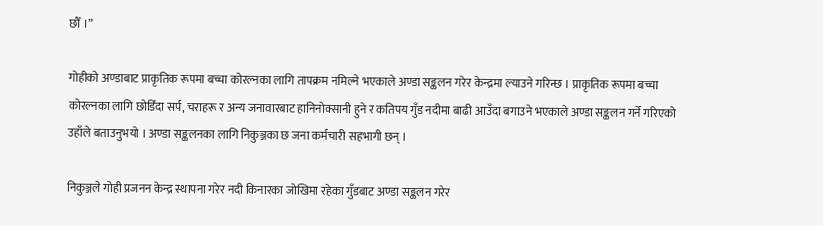छौँ ।”

गोहीको अण्डाबाट प्राकृतिक रूपमा बच्चा कोरल्नका लागि तापक्रम नमिल्ने भएकाले अण्डा सङ्कलन गरेर केन्द्रमा ल्याउने गरिन्छ । प्राकृतिक रूपमा बच्चा कोरल्नका लागि छोडिँदा सर्प, चराहरू र अन्य जनावारबाट हानिनोक्सानी हुने र कतिपय गुँड नदीमा बाढी आउँदा बगाउने भएकाले अण्डा सङ्कलन गर्ने गरिएको उहाँले बताउनुभयो । अण्डा सङ्कलनका लागि निकुञ्जका छ जना कर्मचारी सहभागी छन् ।

निकुञ्जले गोही प्रजनन केन्द्र स्थापना गरेर नदी किनारका जोखिमा रहेका गुँडबाट अण्डा सङ्कलन गरेर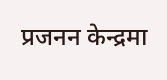प्रजनन केन्द्रमा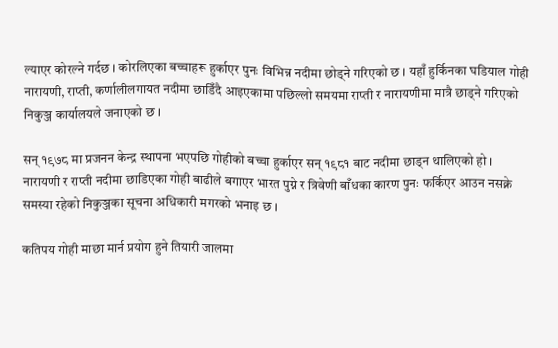ल्याएर कोरल्ने गर्दछ । कोरलिएका बच्चाहरू हुर्काएर पुनः विभिन्न नदीमा छोड्ने गरिएको छ । यहाँ हुर्किनका घडियाल गोही नारायणी, राप्ती, कर्णालीलगायत नदीमा छाडिँदै आइएकामा पछिल्लो समयमा राप्ती र नारायणीमा मात्रै छाड्ने गरिएको निकुञ्ज कार्यालयले जनाएको छ ।

सन् १९७८ मा प्रजनन केन्द्र स्थापना भएपछि गोहीको बच्चा हुर्काएर सन् १९८१ बाट नदीमा छाड्न थालिएको हो । नारायणी र राप्ती नदीमा छाडिएका गोही बाढीले बगाएर भारत पुग्ने र त्रिवेणी बाँधका कारण पुनः फर्किएर आउन नसक्ने समस्या रहेको निकुञ्जका सूचना अधिकारी मगरको भनाइ छ ।

कतिपय गोही माछा मार्न प्रयोग हुने तियारी जालमा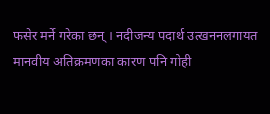फसेर मर्ने गरेका छन् । नदीजन्य पदार्थ उत्खननलगायत मानवीय अतिक्रमणका कारण पनि गोही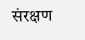संरक्षण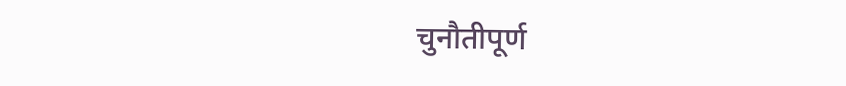चुनौतीपूर्ण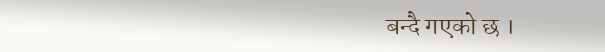बन्दै गएको छ ।